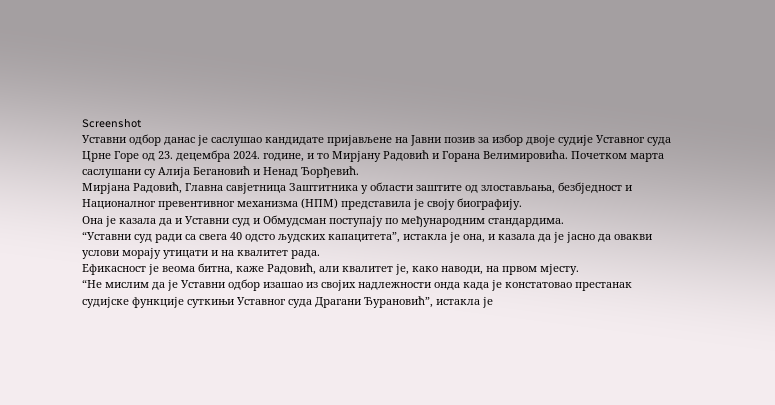Screenshot
Уставни одбор данас је саслушао кандидате пријављене на Јавни позив за избор двоје судије Уставног суда Црне Горе од 23. децембра 2024. године, и то Мирјану Радовић и Горана Велимировића. Почетком марта саслушани су Алија Бегановић и Ненад Ђорђевић.
Мирјана Радовић, Главна савјетница Заштитника у области заштите од злостављања, безбједност и Националног превентивног механизма (НПМ) представила је своју биографију.
Она је казала да и Уставни суд и Обмудсман поступају по међународним стандардима.
“Уставни суд ради са свега 40 одсто људских капацитета”, истакла је она, и казала да је јасно да овакви услови морају утицати и на квалитет рада.
Ефикасност је веома битна, каже Радовић, али квалитет је, како наводи, на првом мјесту.
“Не мислим да је Уставни одбор изашао из својих надлежности онда када је констатовао престанак судијске функције суткињи Уставног суда Драгани Ђурановић”, истакла је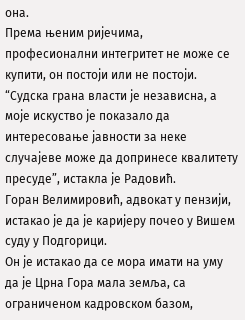она.
Према њеним ријечима, професионални интегритет не може се купити, он постоји или не постоји.
“Судска грана власти је независна, а моје искуство је показало да интересовање јавности за неке случајеве може да допринесе квалитету пресуде”, истакла је Радовић.
Горан Велимировић, адвокат у пензији, истакао је да је каријеру почео у Вишем суду у Подгорици.
Он је истакао да се мора имати на уму да је Црна Гора мала земља, са ограниченом кадровском базом,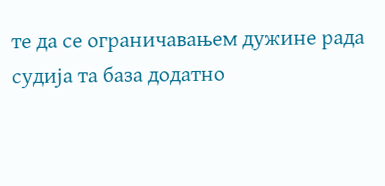те да се ограничавањем дужине рада судија та база додатно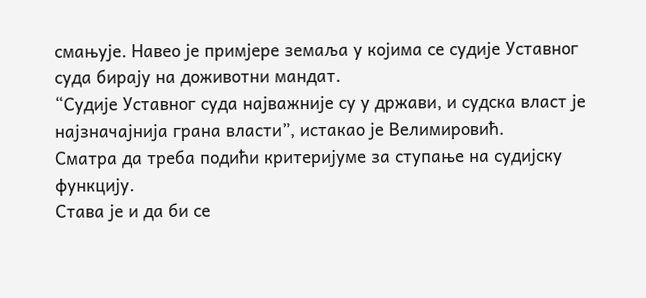смањује. Навео је примјере земаља у којима се судије Уставног суда бирају на доживотни мандат.
“Судије Уставног суда најважније су у држави, и судска власт је најзначајнија грана власти”, истакао је Велимировић.
Сматра да треба подићи критеријуме за ступање на судијску функцију.
Става је и да би се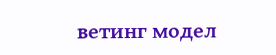ветинг модел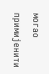могао примијенити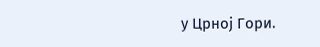у Црној Гори.